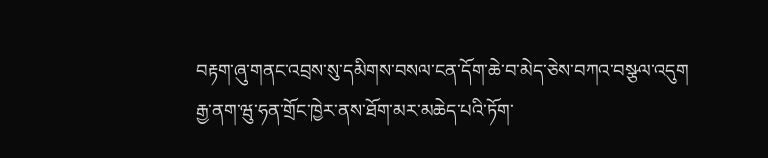བརྟག་ཞུ་གནང་འབྲས་སུ་དམིགས་བསལ་ངན་དོག་ཆེ་བ་མེད་ཅེས་བཀའ་བསྩལ་འདུག
རྒྱ་ནག་ཝུ་ཧན་གྲོང་ཁྱེར་ནས་ཐོག་མར་མཆེད་པའི་ཏོག་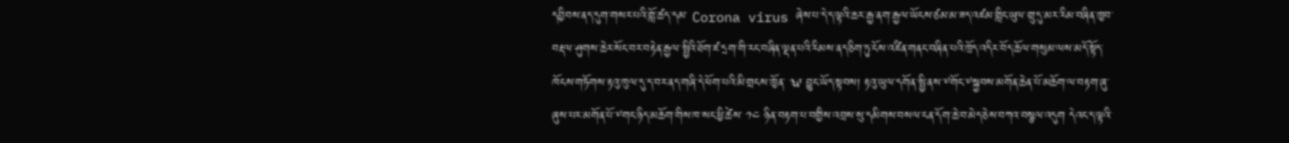དབྱིབས་ནད་དུག་གསར་པའི་གློ་ཚད་དམ་ Corona virus ཞེས་པ་དེ་ད་ལྟའི་ཆར་རྒྱ་ནག་རྒྱལ་ཡོངས་ཙམ་མ་ཟད་འཛམ་གླིང་ཡུལ་གྲུ་དུ་མར་རིམ་བཞིན་ཁྱབ་བརྡལ་ཤུགས་ཆེར་སོང་བར་བརྟེན་རྒྱལ་སྤྱིའི་ཐོག་ཛ་དྲག་གི་རང་བཞིན་ལྡན་པའི་རིམས་ནད་ཅིག་ཏུ་ངོས་འཛིན་གནང་བཞིན་པའི་ཁྲོད་འདིར་བོད་ཆོལ་གསུམ་ལས་མདོ་སྟོད་ཁོངས་གཏོགས་རྟའུ་ཁུལ་དུ་ད་བར་ནད་གཞི་དེ་ཕོག་པའི་མི་གྲངས་ཁྱོན་ ༣༩ བྱུང་ཡོད་སྟབས། རྟའུ་ཡུལ་དགོན་སྤྱི་ནས་༸གོང་༸སྐྱབས་མགོན་ཆེན་པོ་མཆོག་ལ་བརྟག་ཞུ་ཞུས་པར་མགོན་པོ་༸གང་ཉིད་མཆོག་གིས་ཁ་སང་ཕྱི་ཚེས་ ༡༤ ཉིན་བརྟག་པ་བགྱིས་འབྲས་སུ་དམིགས་བསལ་ངན་དོག་ཆེ་བ་མེད་ཅེས་བཀའ་བསྩལ་འདུག དེའང་ད་ལྟའི་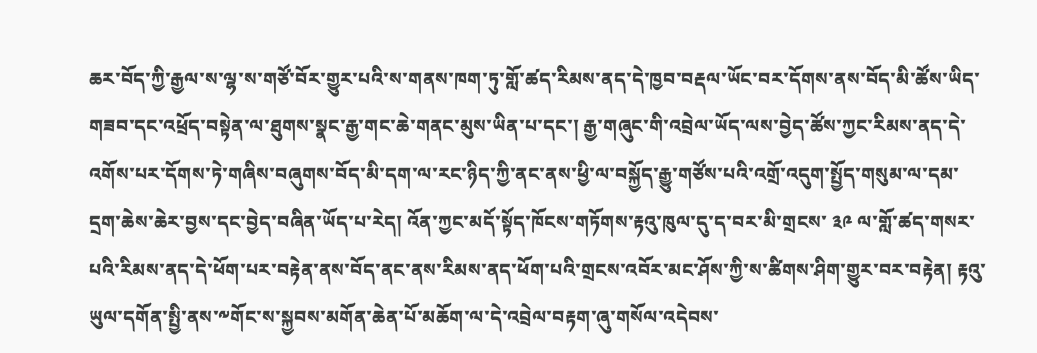ཆར་བོད་ཀྱི་རྒྱལ་ས་ལྷ་ས་གཙོ་བོར་གྱུར་པའི་ས་གནས་ཁག་ཏུ་གློ་ཚད་རིམས་ནད་དེ་ཁྱབ་བརྡལ་ཡོང་བར་དོགས་ནས་བོད་མི་ཚོས་ཡིད་གཟབ་དང་འཕྲོད་བསྟེན་ལ་ཐུགས་སྣང་རྒྱ་གང་ཆེ་གནང་མུས་ཡིན་པ་དང་། རྒྱ་གཞུང་གི་འབྲེལ་ཡོད་ལས་བྱེད་ཚོས་ཀྱང་རིམས་ནད་དེ་འགོས་པར་དོགས་ཏེ་གཞིས་བཞུགས་བོད་མི་དག་ལ་རང་ཉིད་ཀྱི་ནང་ནས་ཕྱི་ལ་བསྐྱོད་རྒྱུ་གཙོས་པའི་འགྲོ་འདུག་སྤྱོད་གསུམ་ལ་དམ་དྲག་ཆེས་ཆེར་བྱས་དང་བྱེད་བཞིན་ཡོད་པ་རེད། འོན་ཀྱང་མདོ་སྟོད་ཁོངས་གཏོགས་རྟའུ་ཁུལ་དུ་ད་བར་མི་གྲངས་ ༣༩ ལ་གློ་ཚད་གསར་པའི་རིམས་ནད་དེ་ཕོག་པར་བརྟེན་ནས་བོད་ནང་ནས་རིམས་ནད་ཕོག་པའི་གྲངས་འབོར་མང་ཤོས་ཀྱི་ས་ཚིགས་ཤིག་གྱུར་བར་བརྟེན། རྟའུ་ཡུལ་དགོན་སྤྱི་ནས་༸གོང་ས་སྐྱབས་མགོན་ཆེན་པོ་མཆོག་ལ་དེ་འབྲེལ་བརྟག་ཞུ་གསོལ་འདེབས་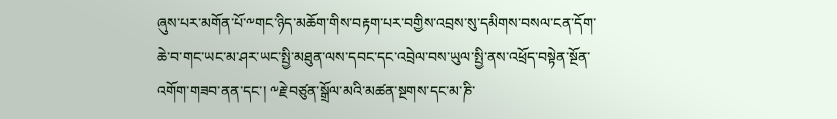ཞུས་པར་མགོན་པོ་༸གང་ཉིད་མཆོག་གིས་བརྟག་པར་བགྱིས་འབྲས་སུ་དམིགས་བསལ་ངན་དོག་ཆེ་བ་གང་ཡང་མ་ཤར་ཡང་སྤྱི་མཐུན་ལས་དབང་དང་འབྲེལ་བས་ཡུལ་སྤྱི་ནས་འཕྲོད་བསྟེན་སྔོན་འགོག་གཟབ་ནན་དང་། ༸རྗེ་བཙུན་སྒྲོལ་མའི་མཚན་སྔགས་དང་མ་ཎི་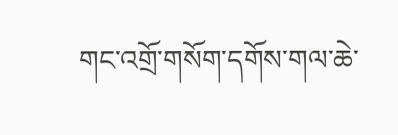གང་འགྲོ་གསོག་དགོས་གལ་ཆེ་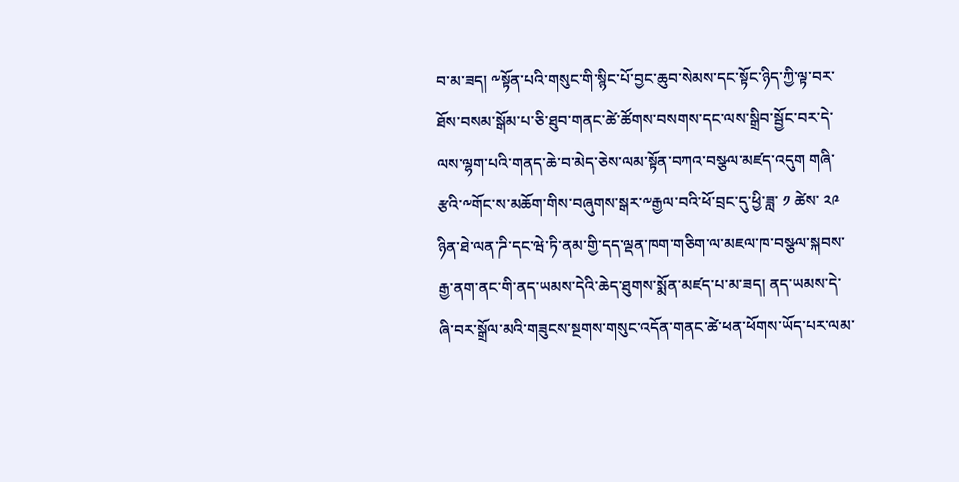བ་མ་ཟད། ༸སྟོན་པའི་གསུང་གི་སྙིང་པོ་བྱང་ཆུབ་སེམས་དང་སྟོང་ཉིད་ཀྱི་ལྟ་བར་ཐོས་བསམ་སྒོམ་པ་ཅི་ཐུབ་གནང་ཚེ་ཚོགས་བསགས་དང་ལས་སྒྲིབ་སྦྱོང་བར་དེ་ལས་ལྷག་པའི་གནད་ཆེ་བ་མེད་ཅེས་ལམ་སྟོན་བཀའ་བསྩལ་མཛད་འདུག གཞི་རྩའི་༸གོང་ས་མཆོག་གིས་བཞུགས་སྒར་༸རྒྱལ་བའི་ཕོ་བྲང་དུ་ཕྱི་ཟླ་ ༡ ཚེས་ ༢༩ ཉིན་ཐེ་ལན་ཌི་དང་ཝེ་ཏི་ནམ་གྱི་དད་ལྡན་ཁག་གཅིག་ལ་མཇལ་ཁ་བསྩལ་སྐབས་རྒྱ་ནག་ནང་གི་ནད་ཡམས་དེའི་ཆེད་ཐུགས་སྨོན་མཛད་པ་མ་ཟད། ནད་ཡམས་དེ་ཞི་བར་སྒྲོལ་མའི་གཟུངས་སྔགས་གསུང་འདོན་གནང་ཚེ་ཕན་ཕོགས་ཡོད་པར་ལམ་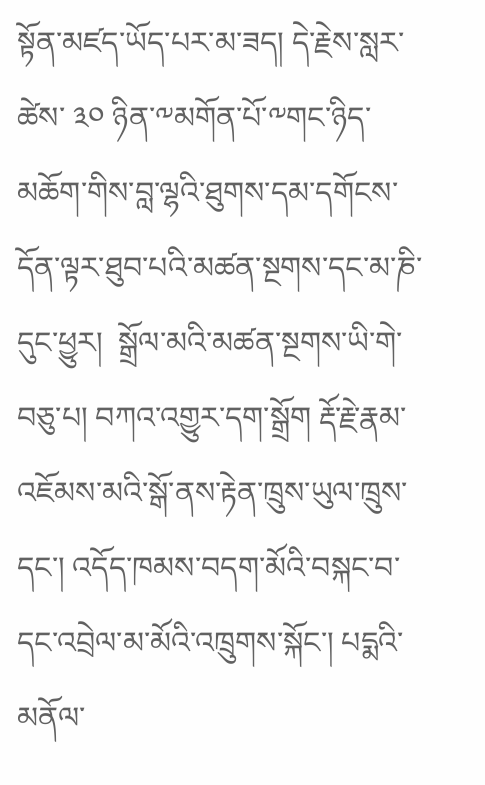སྟོན་མཛད་ཡོད་པར་མ་ཟད། དེ་རྗེས་སླར་ཚེས་ ༣༠ ཉིན་༸མགོན་པོ་༸གང་ཉིད་མཆོག་གིས་བླ་ལྷའི་ཐུགས་དམ་དགོངས་དོན་ལྟར་ཐུབ་པའི་མཚན་སྔགས་དང་མ་ཎི་དུང་ཕྱུར།  སྒྲོལ་མའི་མཚན་སྔགས་ཡི་གེ་བཅུ་པ། བཀའ་འགྱུར་དག་སྒྲོག རྡོ་རྗེ་རྣམ་འཇོམས་མའི་སྒོ་ནས་རྟེན་ཁྲུས་ཡུལ་ཁྲུས་དང་། འདོད་ཁམས་བདག་མོའི་བསྐང་བ་དང་འབྲེལ་མ་མོའི་འཁྲུགས་སྐོང་། པདྨའི་མནོལ་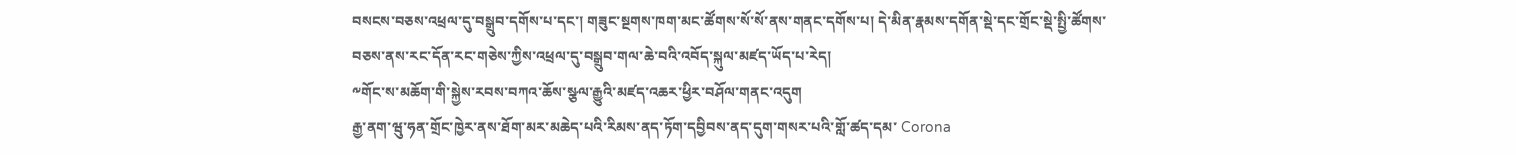བསངས་བཅས་འཕྲལ་དུ་བསྒྲུབ་དགོས་པ་དང་། གཟུང་སྔགས་ཁག་མང་ཚོགས་སོ་སོ་ནས་གནང་དགོས་པ། དེ་མིན་རྣམས་དགོན་སྡེ་དང་གྲོང་སྡེ་སྤྱི་ཚོགས་བཅས་ནས་རང་དོན་རང་གཅེས་ཀྱིས་འཕྲལ་དུ་བསྒྲུབ་གལ་ཆེ་བའི་འབོད་སྐུལ་མཛད་ཡོད་པ་རེད།
༸གོང་ས་མཆོག་གི་སྐྱེས་རབས་བཀའ་ཆོས་སྩལ་རྒྱུའི་མཛད་འཆར་ཕྱིར་བཤོལ་གནང་འདུག
རྒྱ་ནག་ཝུ་ཧན་གྲོང་ཁྱེར་ནས་ཐོག་མར་མཆེད་པའི་རིམས་ནད་ཏོག་དབྱིབས་ནད་དུག་གསར་པའི་གློ་ཚད་དམ་ Corona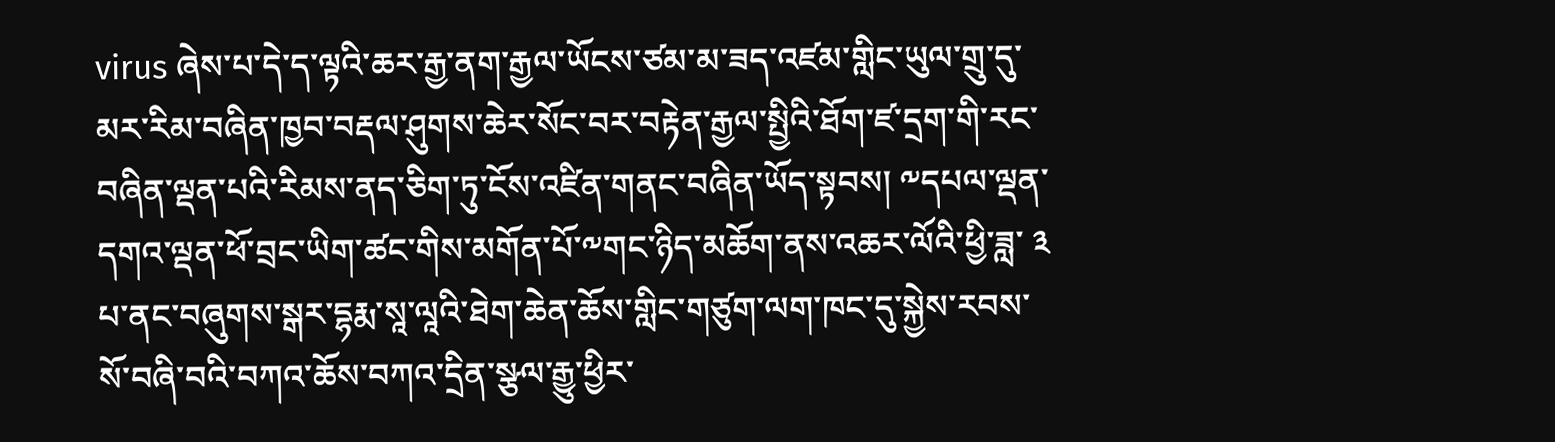virus ཞེས་པ་དེ་ད་ལྟའི་ཆར་རྒྱ་ནག་རྒྱལ་ཡོངས་ཙམ་མ་ཟད་འཛམ་གླིང་ཡུལ་གྲུ་དུ་མར་རིམ་བཞིན་ཁྱབ་བརྡལ་ཤུགས་ཆེར་སོང་བར་བརྟེན་རྒྱལ་སྤྱིའི་ཐོག་ཛ་དྲག་གི་རང་བཞིན་ལྡན་པའི་རིམས་ནད་ཅིག་ཏུ་ངོས་འཛིན་གནང་བཞིན་ཡོད་སྟབས། ༸དཔལ་ལྡན་དགའ་ལྡན་ཕོ་བྲང་ཡིག་ཚང་གིས་མགོན་པོ་༸གང་ཉིད་མཆོག་ནས་འཆར་ལོའི་ཕྱི་ཟླ་ ༣ པ་ནང་བཞུགས་སྒར་དྷརྨ་སཱ་ལཱའི་ཐེག་ཆེན་ཆོས་གླིང་གཙུག་ལག་ཁང་དུ་སྐྱེས་རབས་སོ་བཞི་བའི་བཀའ་ཆོས་བཀའ་དྲིན་སྩལ་རྒྱུ་ཕྱིར་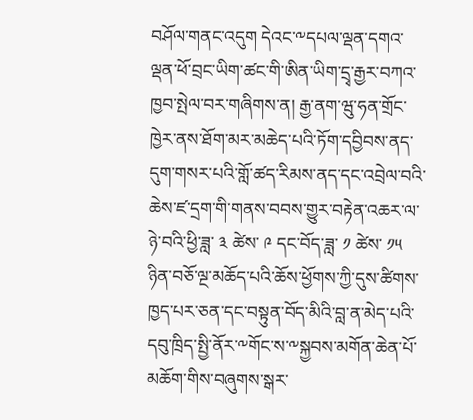བཤོལ་གནང་འདུག དེའང་༸དཔལ་ལྡན་དགའ་ལྡན་ཕོ་བྲང་ཡིག་ཚང་གི་ཨིན་ཡིག་དྲྭ་རྒྱར་བཀའ་ཁྱབ་སྤེལ་བར་གཞིགས་ན། རྒྱ་ནག་ཝུ་ཧན་གྲོང་ཁྱེར་ནས་ཐོག་མར་མཆེད་པའི་ཏོག་དབྱིབས་ནད་དུག་གསར་པའི་གློ་ཚད་རིམས་ནད་དང་འབྲེལ་བའི་ཆེས་ཛ་དྲག་གི་གནས་བབས་གྱུར་བརྟེན་འཆར་ལ་ཉེ་བའི་ཕྱི་ཟླ་ ༣ ཚེས་ ༩ དང་བོད་ཟླ་ ༡ ཚེས་ ༡༥ ཉིན་བཅོ་ལྔ་མཆོད་པའི་ཆོས་ཕྱོགས་ཀྱི་དུས་ཚིགས་ཁྱད་པར་ཅན་དང་བསྟུན་བོད་མིའི་བླ་ན་མེད་པའི་དབུ་ཁྲིད་སྤྱི་ནོར་༸གོང་ས་༸སྐྱབས་མགོན་ཆེན་པོ་མཆོག་གིས་བཞུགས་སྒར་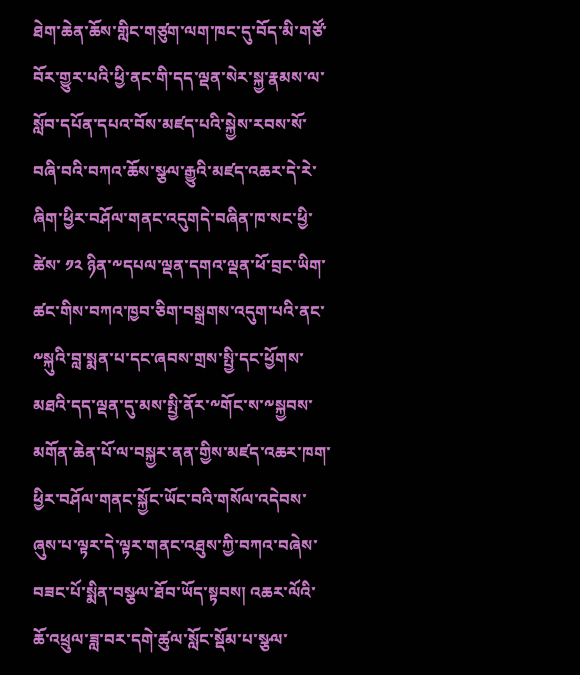ཐེག་ཆེན་ཆོས་གླིང་གཙུག་ལག་ཁང་དུ་བོད་མི་གཙོ་བོར་གྱུར་པའི་ཕྱི་ནང་གི་དད་ལྡན་སེར་སྐྱ་རྣམས་ལ་སློབ་དཔོན་དཔའ་བོས་མཛད་པའི་སྐྱེས་རབས་སོ་བཞི་བའི་བཀའ་ཆོས་སྩལ་རྒྱུའི་མཛད་འཆར་དེ་རེ་ཞིག་ཕྱིར་བཤོལ་གནང་འདུགདེ་བཞིན་ཁ་སང་ཕྱི་ཚེས་ ༡༢ ཉིན་༸དཔལ་ལྡན་དགའ་ལྡན་ཕོ་བྲང་ཡིག་ཚང་གིས་བཀའ་ཁྱབ་ཅིག་བསྒྲགས་འདུག་པའི་ནང་༸སྐུའི་བླ་སྨན་པ་དང་ཞབས་གྲས་སྤྱི་དང་ཕྱོགས་མཐའི་དད་ལྡན་དུ་མས་སྤྱི་ནོར་༸གོང་ས་༸སྐྱབས་མགོན་ཆེན་པོ་ལ་བསྐྱར་ནན་གྱིས་མཛད་འཆར་ཁག་ཕྱིར་བཤོལ་གནང་སྐྱོང་ཡོང་བའི་གསོལ་འདེབས་ཞུས་པ་ལྟར་དེ་ལྟར་གནང་འཐུས་ཀྱི་བཀའ་བཞེས་བཟང་པོ་སྨིན་བསྩལ་ཐོབ་ཡོད་སྟབས། འཆར་ལོའི་ཆོ་འཕྲུལ་ཟླ་བར་དགེ་ཚུལ་སློང་སྡོམ་པ་སྩལ་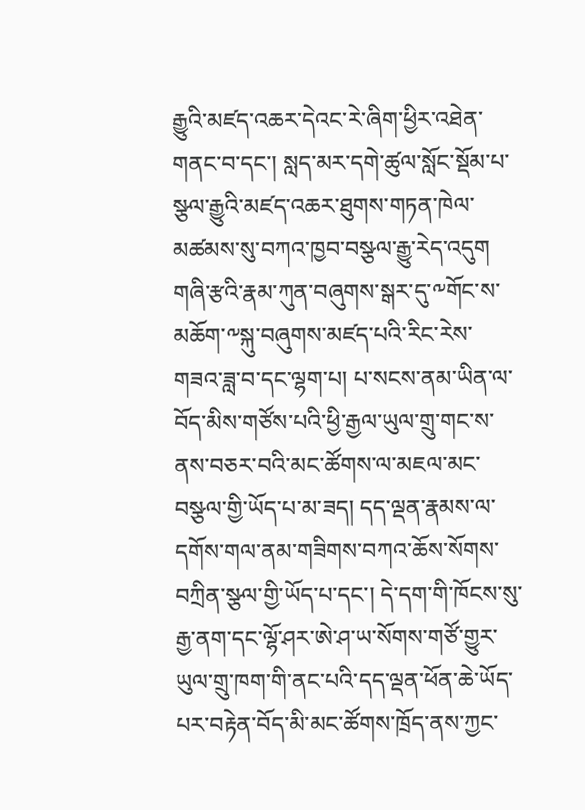རྒྱུའི་མཛད་འཆར་དེའང་རེ་ཞིག་ཕྱིར་འཐེན་གནང་བ་དང་། སླད་མར་དགེ་ཚུལ་སློང་སྡོམ་པ་སྩལ་རྒྱུའི་མཛད་འཆར་ཐུགས་གཏན་ཁེལ་མཚམས་སུ་བཀའ་ཁྱབ་བསྩལ་རྒྱུ་རེད་འདུག གཞི་རྩའི་རྣམ་ཀུན་བཞུགས་སྒར་དུ་༸གོང་ས་མཆོག་༸སྐུ་བཞུགས་མཛད་པའི་རིང་རེས་གཟའ་ཟླ་བ་དང་ལྷག་པ། པ་སངས་ནམ་ཡིན་ལ་བོད་མིས་གཙོས་པའི་ཕྱི་རྒྱལ་ཡུལ་གྲུ་གང་ས་ནས་བཅར་བའི་མང་ཚོགས་ལ་མཇལ་མང་བསྩལ་གྱི་ཡོད་པ་མ་ཟད། དད་ལྡན་རྣམས་ལ་དགོས་གལ་ནམ་གཟིགས་བཀའ་ཆོས་སོགས་བཀྲིན་སྩལ་གྱི་ཡོད་པ་དང་། དེ་དག་གི་ཁོངས་སུ་རྒྱ་ནག་དང་ལྷོ་ཤར་ཨེ་ཤ་ཡ་སོགས་གཙོ་གྱུར་ཡུལ་གྲུ་ཁག་གི་ནང་པའི་དད་ལྡན་ཕོན་ཆེ་ཡོད་པར་བརྟེན་བོད་མི་མང་ཚོགས་ཁྲོད་ནས་ཀྱང་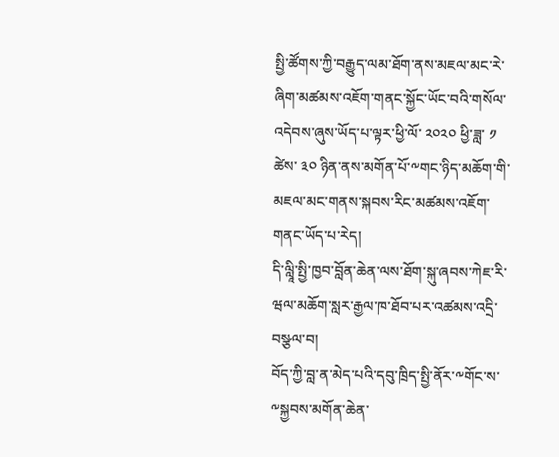སྤྱི་ཚོགས་ཀྱི་བརྒྱུད་ལམ་ཐོག་ནས་མཇལ་མང་རེ་ཞིག་མཚམས་འཇོག་གནང་སྐྱོང་ཡོང་བའི་གསོལ་འདེབས་ཞུས་ཡོད་པ་ལྟར་ཕྱི་ལོ་ ༢༠༢༠ ཕྱི་ཟླ་ ༡ ཚེས་ ༣༠ ཉིན་ནས་མགོན་པོ་༸གང་ཉིད་མཆོག་གི་མཇལ་མང་གནས་སྐབས་རིང་མཚམས་འཇོག་གནང་ཡོད་པ་རེད།
དི་ལླཱི་སྤྱི་ཁྱབ་བློན་ཆེན་ལས་ཐོག་སྐུ་ཞབས་ཀེཇ་རི་ཝལ་མཆོག་སླར་རྒྱལ་ཁ་ཐོབ་པར་འཚམས་འདྲི་བསྩལ་བ།
བོད་ཀྱི་བླ་ན་མེད་པའི་དབུ་ཁྲིད་སྤྱི་ནོར་༸གོང་ས་༸སྐྱབས་མགོན་ཆེན་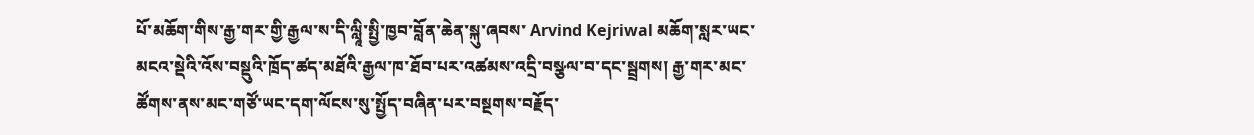པོ་མཆོག་གིས་རྒྱ་གར་གྱི་རྒྱལ་ས་དི་ལླཱི་སྤྱི་ཁྱབ་བློན་ཆེན་སྐུ་ཞབས་ Arvind Kejriwal མཆོག་སླར་ཡང་མངའ་སྡེའི་འོས་བསྡུའི་ཁྲོད་ཚད་མཐོའི་རྒྱལ་ཁ་ཐོབ་པར་འཚམས་འདྲི་བསྩལ་བ་དང་སྦྲགས། རྒྱ་གར་མང་ཚོགས་ནས་མང་གཙོ་ཡང་དག་ལོངས་སུ་སྤྱོད་བཞིན་པར་བསྔགས་བརྗོད་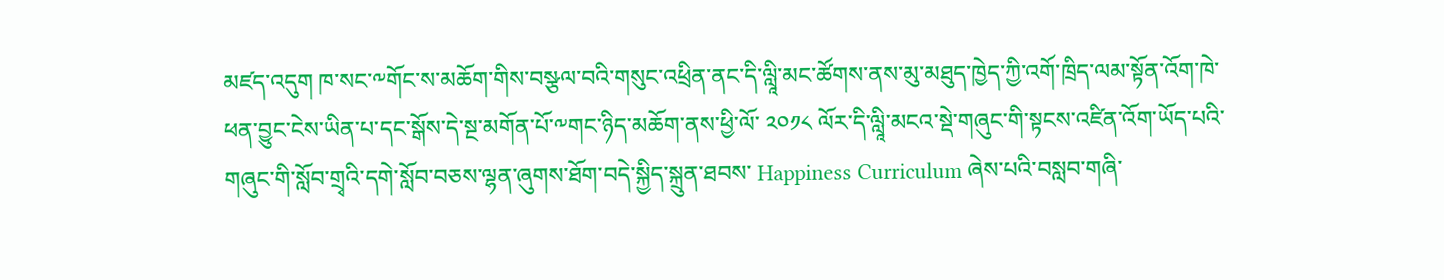མཛད་འདུག ཁ་སང་༸གོང་ས་མཆོག་གིས་བསྩལ་བའི་གསུང་འཕྲིན་ནང་དི་ལླཱི་མང་ཚོགས་ནས་མུ་མཐུད་ཁྱེད་ཀྱི་འགོ་ཁྲིད་ལམ་སྟོན་འོག་ཁེ་ཕན་བྱུང་ངེས་ཡིན་པ་དང་སྒོས་དེ་སྔ་མགོན་པོ་༸གང་ཉིད་མཆོག་ནས་ཕྱི་ལོ་ ༢༠༡༨ ལོར་དི་ལླཱི་མངའ་སྡེ་གཞུང་གི་སྟངས་འཛིན་འོག་ཡོད་པའི་གཞུང་གི་སློབ་གྲྭའི་དགེ་སློབ་བཅས་ལྷན་ཞུགས་ཐོག་བདེ་སྐྱིད་སྐྲུན་ཐབས་ Happiness Curriculum ཞེས་པའི་བསླབ་གཞི་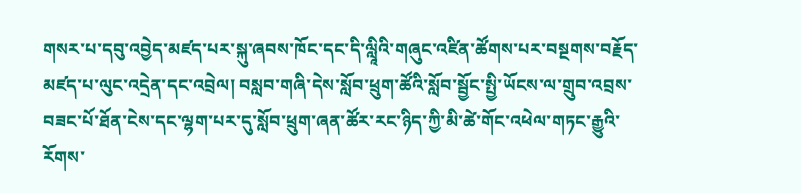གསར་པ་དབུ་འབྱེད་མཛད་པར་སྐུ་ཞབས་ཁོང་དང་དི་ལླཱིའི་གཞུང་འཛིན་ཚོགས་པར་བསྔགས་བརྗོད་མཛད་པ་ལུང་འདྲེན་དང་འབྲེལ། བསླབ་གཞི་དེས་སློབ་ཕྲུག་ཚོའི་སློབ་སྦྱོང་སྤྱི་ཡོངས་ལ་གྲུབ་འབྲས་བཟང་པོ་ཐོན་ངེས་དང་ལྷག་པར་དུ་སློབ་ཕྲུག་ཞན་ཚོར་རང་ཉིད་ཀྱི་མི་ཚེ་གོང་འཕེལ་གཏང་རྒྱུའི་རོགས་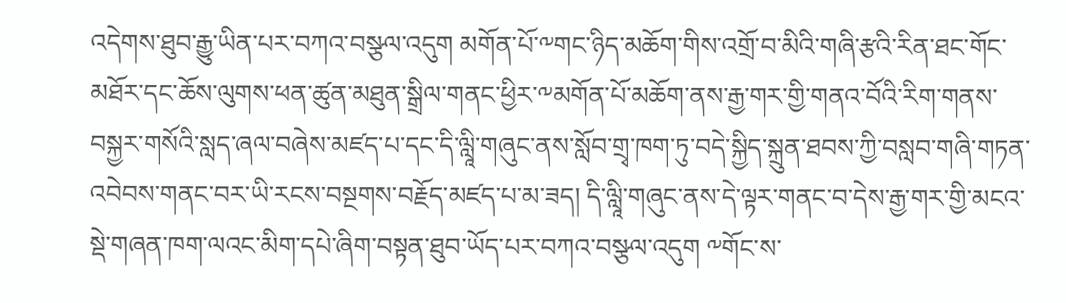འདེགས་ཐུབ་རྒྱུ་ཡིན་པར་བཀའ་བསྩལ་འདུག མགོན་པོ་༸གང་ཉིད་མཆོག་གིས་འགྲོ་བ་མིའི་གཞི་རྩའི་རིན་ཐང་གོང་མཐོར་དང་ཆོས་ལུགས་ཕན་ཚུན་མཐུན་སྒྲིལ་གནང་ཕྱིར་༸མགོན་པོ་མཆོག་ནས་རྒྱ་གར་གྱི་གནའ་བོའི་རིག་གནས་བསྐྱར་གསོའི་སླད་ཞལ་བཞེས་མཛད་པ་དང་དི་ལླཱི་གཞུང་ནས་སློབ་གྲྭ་ཁག་ཏུ་བདེ་སྐྱིད་སྐྲུན་ཐབས་ཀྱི་བསླབ་གཞི་གཏན་འབེབས་གནང་བར་ཡི་རངས་བསྔགས་བརྗོད་མཛད་པ་མ་ཟད། དི་ལླཱི་གཞུང་ནས་དེ་ལྟར་གནང་བ་དེས་རྒྱ་གར་གྱི་མངའ་སྡེ་གཞན་ཁག་ལའང་མིག་དཔེ་ཞིག་བསྟན་ཐུབ་ཡོད་པར་བཀའ་བསྩལ་འདུག ༸གོང་ས་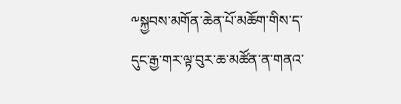༸སྐྱབས་མགོན་ཆེན་པོ་མཆོག་གིས་ད་དུང་རྒྱ་གར་ལྟ་བུར་ཆ་མཚོན་ན་གནའ་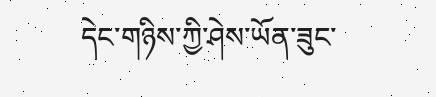དེང་གཉིས་ཀྱི་ཤེས་ཡོན་ཟུང་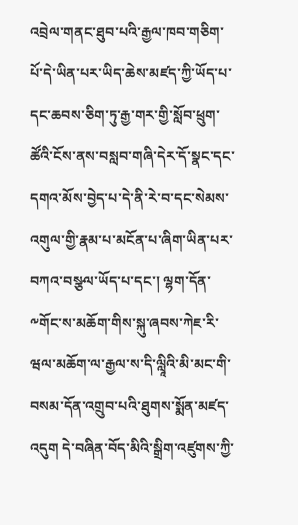འབྲེལ་གནང་ཐུབ་པའི་རྒྱལ་ཁབ་གཅིག་པོ་དེ་ཡིན་པར་ཡིད་ཆེས་མཛད་ཀྱི་ཡོད་པ་དང་ཆབས་ཅིག་ཏུ་རྒྱ་གར་གྱི་སློབ་ཕྲུག་ཚོའི་ངོས་ནས་བསླབ་གཞི་དེར་དོ་སྣང་དང་དགའ་མོས་བྱེད་པ་དེ་ནི་རེ་བ་དང་སེམས་འགུལ་གྱི་རྣམ་པ་མངོན་པ་ཞིག་ཡིན་པར་བཀའ་བསྩལ་ཡོད་པ་དང་། ལྷག་དོན་༸གོང་ས་མཆོག་གིས་སྐུ་ཞབས་ཀེཇ་རི་ཝལ་མཆོག་ལ་རྒྱལ་ས་དི་ལླཱིའི་མི་མང་གི་བསམ་དོན་འགྲུབ་པའི་ཐུགས་སྨོན་མཛད་འདུག དེ་བཞིན་བོད་མིའི་སྒྲིག་འཛུགས་ཀྱི་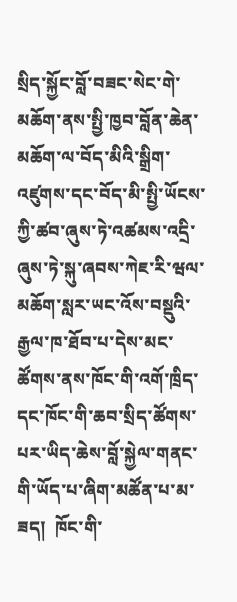སྲིད་སྐྱོང་བློ་བཟང་སེང་གེ་མཆོག་ནས་སྤྱི་ཁྱབ་བློན་ཆེན་མཆོག་ལ་བོད་མིའི་སྒྲིག་འཛུགས་དང་བོད་མི་སྤྱི་ཡོངས་ཀྱི་ཚབ་ཞུས་ཏེ་འཚམས་འདྲི་ཞུས་ཏེ་སྐུ་ཞབས་ཀེཇ་རི་ཝལ་མཆོག་སླར་ཡང་འོས་བསྡུའི་རྒྱལ་ཁ་ཐོབ་པ་དེས་མང་ཚོགས་ནས་ཁོང་གི་འགོ་ཁྲིད་དང་ཁོང་གི་ཆབ་སྲིད་ཚོགས་པར་ཡིད་ཆེས་བློ་སྐྱེལ་གནང་གི་ཡོད་པ་ཞིག་མཚོན་པ་མ་ཟད།  ཁོང་གི་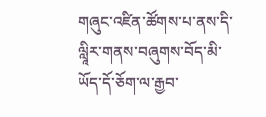གཞུང་འཛིན་ཚོགས་པ་ནས་དི་ལླཱིར་གནས་བཞུགས་བོད་མི་ཡོད་དོ་ཅོག་ལ་རྒྱབ་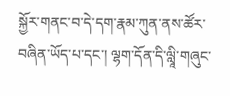སྐྱོར་གནང་བ་དེ་དག་རྣམ་ཀུན་ནས་ཚོར་བཞིན་ཡོད་པ་དང་། ལྷག་དོན་དི་ལླཱི་གཞུང་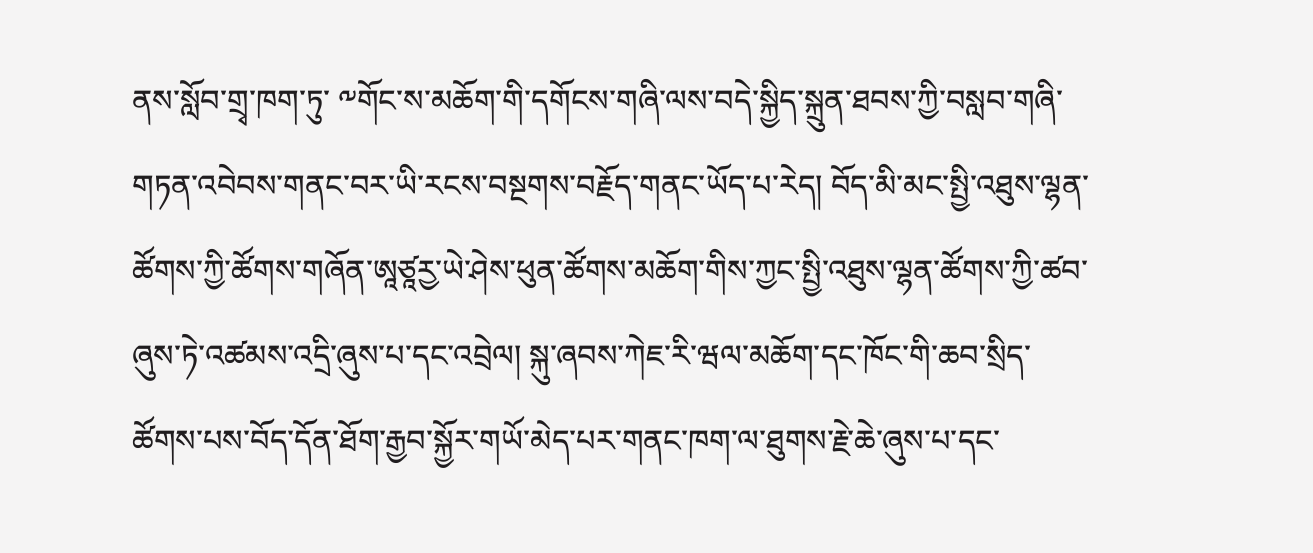ནས་སློབ་གྲྭ་ཁག་ཏུ་ ༸གོང་ས་མཆོག་གི་དགོངས་གཞི་ལས་བདེ་སྐྱིད་སྐྲུན་ཐབས་ཀྱི་བསླབ་གཞི་གཏན་འབེབས་གནང་བར་ཡི་རངས་བསྔགས་བརྗོད་གནང་ཡོད་པ་རེད། བོད་མི་མང་སྤྱི་འཐུས་ལྷན་ཚོགས་ཀྱི་ཚོགས་གཞོན་ཨཱཙཱརྱ་ཡེ་ཤེས་ཕུན་ཚོགས་མཆོག་གིས་ཀྱང་སྤྱི་འཐུས་ལྷན་ཚོགས་ཀྱི་ཚབ་ཞུས་ཏེ་འཚམས་འདྲི་ཞུས་པ་དང་འབྲེལ། སྐུ་ཞབས་ཀེཇ་རི་ཝལ་མཆོག་དང་ཁོང་གི་ཆབ་སྲིད་ཚོགས་པས་བོད་དོན་ཐོག་རྒྱབ་སྐྱོར་གཡོ་མེད་པར་གནང་ཁག་ལ་ཐུགས་རྗེ་ཆེ་ཞུས་པ་དང་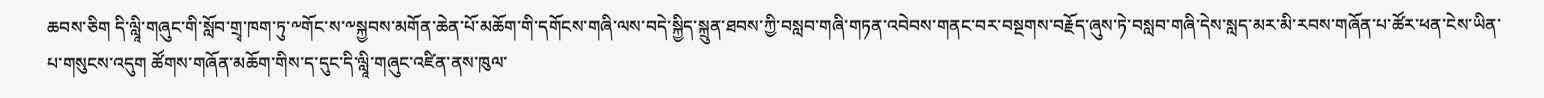ཆབས་ཅིག དི་ལླཱི་གཞུང་གི་སློབ་གྲྭ་ཁག་ཏུ་༸གོང་ས་༸སྐྱབས་མགོན་ཆེན་པོ་མཆོག་གི་དགོངས་གཞི་ལས་བདེ་སྐྱིད་སྐྲུན་ཐབས་ཀྱི་བསླབ་གཞི་གཏན་འབེབས་གནང་བར་བསྔགས་བརྗོད་ཞུས་ཏེ་བསླབ་གཞི་དེས་སླད་མར་མི་རབས་གཞོན་པ་ཚོར་ཕན་ངེས་ཡིན་པ་གསུངས་འདུག ཚོགས་གཞོན་མཆོག་གིས་ད་དུང་དི་ལླཱི་གཞུང་འཛིན་ནས་ཁུལ་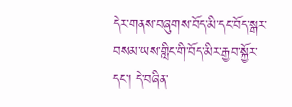དེར་གནས་བཞུགས་བོད་མི་དང་བོད་སྒར་བསམ་ཡས་གླིང་གི་བོད་མིར་རྒྱབ་སྐྱོར་དང་། དེ་བཞིན་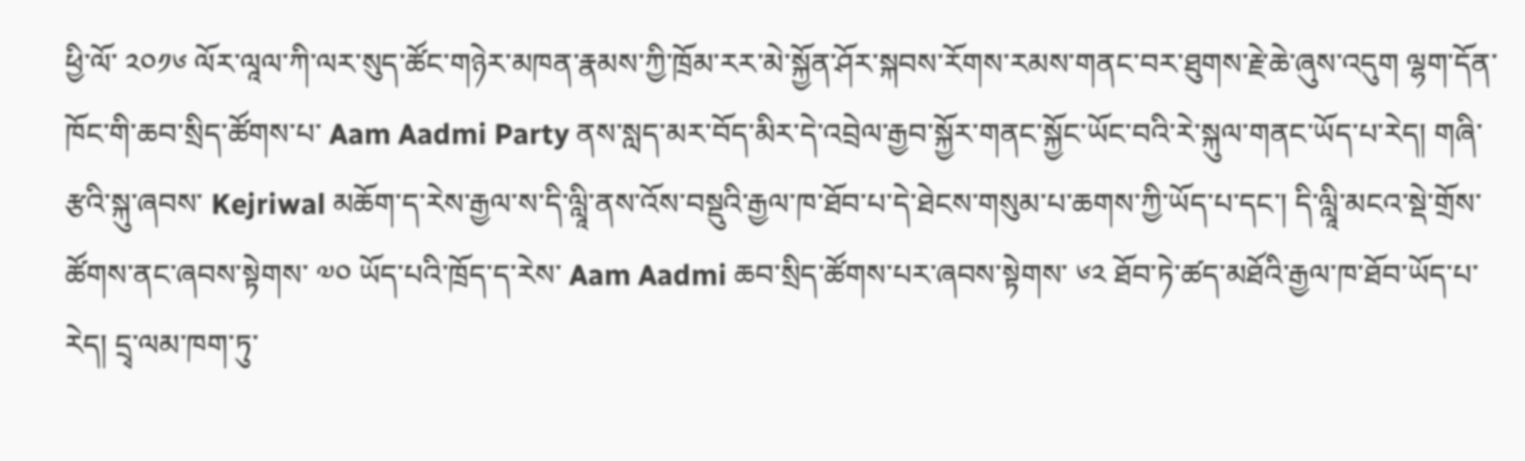ཕྱི་ལོ་ ༢༠༡༦ ལོར་ལཱལ་ཀི་ལར་སུད་ཚོང་གཉེར་མཁན་རྣམས་ཀྱི་ཁྲོམ་རར་མེ་སྐྱོན་ཤོར་སྐབས་རོགས་རམས་གནང་བར་ཐུགས་རྗེ་ཆེ་ཞུས་འདུག ལྷག་དོན་ཁོང་གི་ཆབ་སྲིད་ཚོགས་པ་ Aam Aadmi Party ནས་སླད་མར་བོད་མིར་དེ་འབྲེལ་རྒྱབ་སྐྱོར་གནང་སྐྱོང་ཡོང་བའི་རེ་སྐུལ་གནང་ཡོད་པ་རེད། གཞི་རྩའི་སྐུ་ཞབས་ Kejriwal མཆོག་ད་རེས་རྒྱལ་ས་དི་ལླཱི་ནས་འོས་བསྡུའི་རྒྱལ་ཁ་ཐོབ་པ་དེ་ཐེངས་གསུམ་པ་ཆགས་ཀྱི་ཡོད་པ་དང་། དི་ལླཱི་མངའ་སྡེ་གྲོས་ཚོགས་ནང་ཞབས་སྟེགས་ ༧༠ ཡོད་པའི་ཁྲོད་ད་རེས་ Aam Aadmi ཆབ་སྲིད་ཚོགས་པར་ཞབས་སྟེགས་ ༦༢ ཐོབ་ཏེ་ཚད་མཐོའི་རྒྱལ་ཁ་ཐོབ་ཡོད་པ་རེད། དྲྭ་ལམ་ཁག་ཏུ་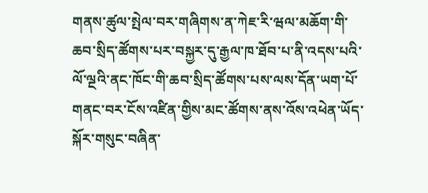གནས་ཚུལ་སྤེལ་བར་གཞིགས་ན་ཀེཇ་རི་ཝལ་མཆོག་གི་ཆབ་སྲིད་ཚོགས་པར་བསྐྱར་དུ་རྒྱལ་ཁ་ཐོབ་པ་ནི་འདས་པའི་ལོ་ལྔའི་ནང་ཁོང་གི་ཆབ་སྲིད་ཚོགས་པས་ལས་དོན་ཡག་པོ་གནང་བར་ངོས་འཛིན་གྱིས་མང་ཚོགས་ནས་འོས་འཕེན་ཡོད་སྐོར་གསུང་བཞིན་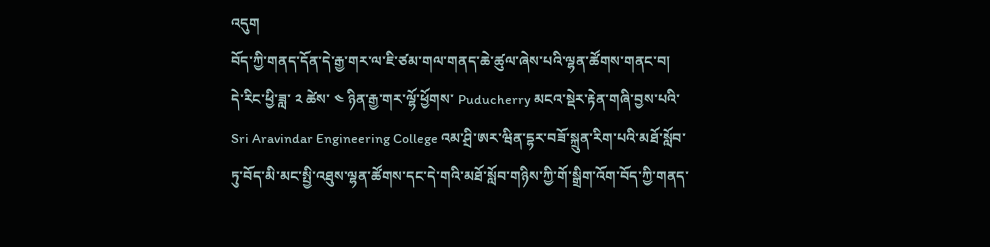འདུག
བོད་ཀྱི་གནད་དོན་དེ་རྒྱ་གར་ལ་ཇི་ཙམ་གལ་གནད་ཆེ་ཚུལ་ཞེས་པའི་ལྷན་ཚོགས་གནང་བ།
དེ་རིང་ཕྱི་ཟླ་ ༢ ཚེས་ ༤ ཉིན་རྒྱ་གར་ལྷོ་ཕྱོགས་ Puducherry མངའ་སྡེར་རྟེན་གཞི་བྱས་པའི་ Sri Aravindar Engineering College འམ་ཤྲི་ཨར་ཝིན་དྷར་བཟོ་སྐྲུན་རིག་པའི་མཐོ་སློབ་ཏུ་བོད་མི་མང་སྤྱི་འཐུས་ལྷན་ཚོགས་དང་དེ་གའི་མཐོ་སློབ་གཉིས་ཀྱི་གོ་སྒྲིག་འོག་བོད་ཀྱི་གནད་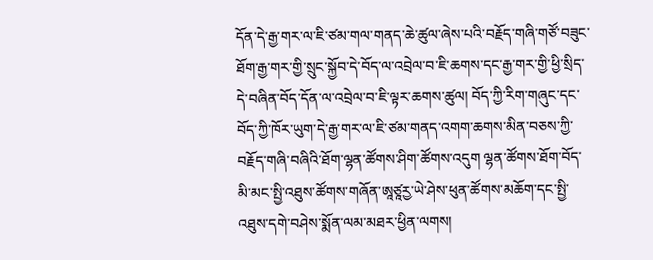དོན་དེ་རྒྱ་གར་ལ་ཇི་ཙམ་གལ་གནད་ཆེ་ཚུལ་ཞེས་པའི་བརྗོད་གཞི་གཙོ་བཟུང་ཐོག་རྒྱ་གར་གྱི་སྲུང་སྐྱོབ་དེ་བོད་ལ་འབྲེལ་བ་ཇི་ཆགས་དང་རྒྱ་གར་གྱི་ཕྱི་སྲིད་དེ་བཞིན་བོད་དོན་ལ་འབྲེལ་བ་ཇི་ལྟར་ཆགས་ཚུལ། བོད་ཀྱི་རིག་གཞུང་དང་བོད་ཀྱི་ཁོར་ཡུག་དེ་རྒྱ་གར་ལ་ཇི་ཙམ་གནད་འགག་ཆགས་མིན་བཅས་ཀྱི་བརྗོད་གཞི་བཞིའི་ཐོག་ལྷན་ཚོགས་ཤིག་ཚོགས་འདུག ལྷན་ཚོགས་ཐོག་བོད་མི་མང་སྤྱི་འཐུས་ཚོགས་གཞོན་ཨཱཙཱརྱ་ཡེ་ཤེས་ཕུན་ཚོགས་མཆོག་དང་སྤྱི་འཐུས་དགེ་བཤེས་སྨོན་ལམ་མཐར་ཕྱིན་ལགས།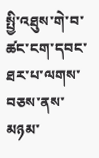སྤྱི་འཐུས་གེ་བ་ཚང་ངག་དབང་ཐར་པ་ལགས་བཅས་ནས་མཉམ་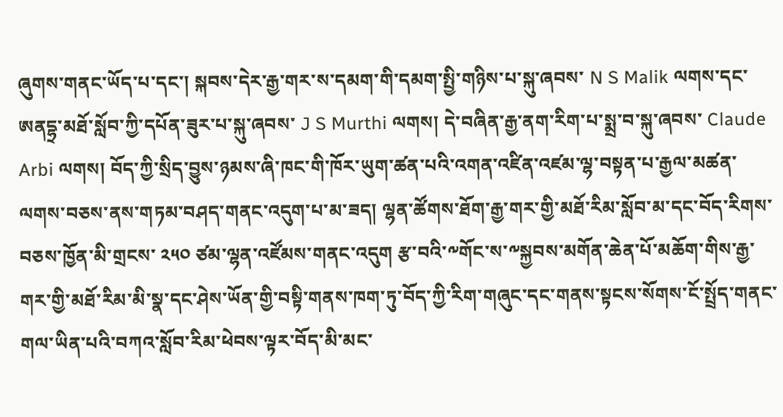ཞུགས་གནང་ཡོད་པ་དང་། སྐབས་དེར་རྒྱ་གར་ས་དམག་གི་དམག་སྤྱི་གཉིས་པ་སྐུ་ཞབས་ N S Malik ལགས་དང་ཨནདྷྲ་མཐོ་སློབ་ཀྱི་དཔོན་ཟུར་པ་སྐུ་ཞབས་ J S Murthi ལགས། དེ་བཞིན་རྒྱ་ནག་རིག་པ་སྨྲ་བ་སྐུ་ཞབས་ Claude Arbi ལགས། བོད་ཀྱི་སྲིད་བྱུས་ཉམས་ཞི་ཁང་གི་ཁོར་ཡུག་ཚན་པའི་འགན་འཛིན་འཛམ་ལྷ་བསྟན་པ་རྒྱལ་མཚན་ལགས་བཅས་ནས་གཏམ་བཤད་གནང་འདུག་པ་མ་ཟད། ལྷན་ཚོགས་ཐོག་རྒྱ་གར་གྱི་མཐོ་རིམ་སློབ་མ་དང་བོད་རིགས་བཅས་ཁྱོན་མི་གྲངས་ ༢༥༠ ཙམ་ལྷན་འཛོམས་གནང་འདུག རྩ་བའི་༸གོང་ས་༸སྐྱབས་མགོན་ཆེན་པོ་མཆོག་གིས་རྒྱ་གར་གྱི་མཐོ་རིམ་མི་སྣ་དང་ཤེས་ཡོན་གྱི་བསྟི་གནས་ཁག་ཏུ་བོད་ཀྱི་རིག་གཞུང་དང་གནས་སྟངས་སོགས་ངོ་སྤྲོད་གནང་གལ་ཡིན་པའི་བཀའ་སློབ་རིམ་ཕེབས་ལྟར་བོད་མི་མང་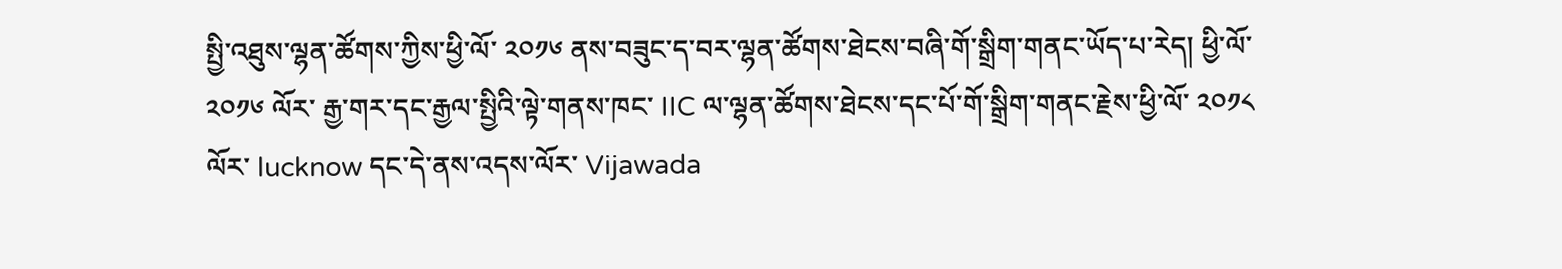སྤྱི་འཐུས་ལྷན་ཚོགས་ཀྱིས་ཕྱི་ལོ་ ༢༠༡༦ ནས་བཟུང་ད་བར་ལྷན་ཚོགས་ཐེངས་བཞི་གོ་སྒྲིག་གནང་ཡོད་པ་རེད། ཕྱི་ལོ་ ༢༠༡༦ ལོར་ རྒྱ་གར་དང་རྒྱལ་སྤྱིའི་ལྟེ་གནས་ཁང་ IIC ལ་ལྷན་ཚོགས་ཐེངས་དང་པོ་གོ་སྒྲིག་གནང་རྗེས་ཕྱི་ལོ་ ༢༠༡༨ ལོར་ lucknow དང་དེ་ནས་འདས་ལོར་ Vijawada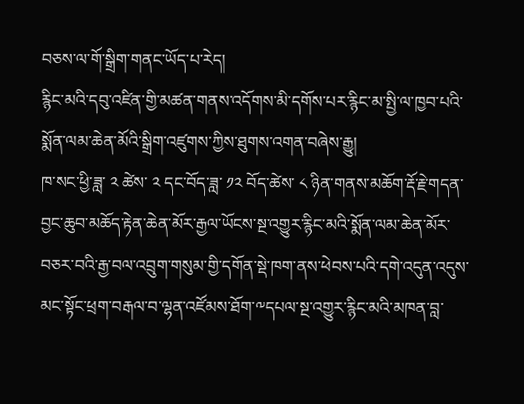བཅས་ལ་གོ་སྒྲིག་གནང་ཡོད་པ་རེད།
རྙིང་མའི་དབུ་འཛིན་གྱི་མཚན་གནས་འདོགས་མི་དགོས་པར་རྙིང་མ་སྤྱི་ལ་ཁྱབ་པའི་སྨོན་ལམ་ཆེན་མོའི་སྒྲིག་འཛུགས་ཀྱིས་ཐུགས་འགན་བཞེས་རྒྱུ།
ཁ་སང་ཕྱི་ཟླ་ ༢ ཚེས་ ༢ དང་བོད་ཟླ་ ༡༢ བོད་ཚེས་ ༨ ཉིན་གནས་མཆོག་རྡོ་རྗེ་གདན་བྱང་ཆུབ་མཆོད་རྟེན་ཆེན་མོར་རྒྱལ་ཡོངས་སྔ་འགྱུར་རྙིང་མའི་སྨོན་ལམ་ཆེན་མོར་བཅར་བའི་རྒྱ་བལ་འབྲུག་གསུམ་གྱི་དགོན་སྡེ་ཁག་ནས་ཕེབས་པའི་དགེ་འདུན་འདུས་མང་སྟོང་ཕྲག་བརྒལ་བ་ལྷན་འཛོམས་ཐོག་༸དཔལ་སྔ་འགྱུར་རྙིང་མའི་མཁན་བླ་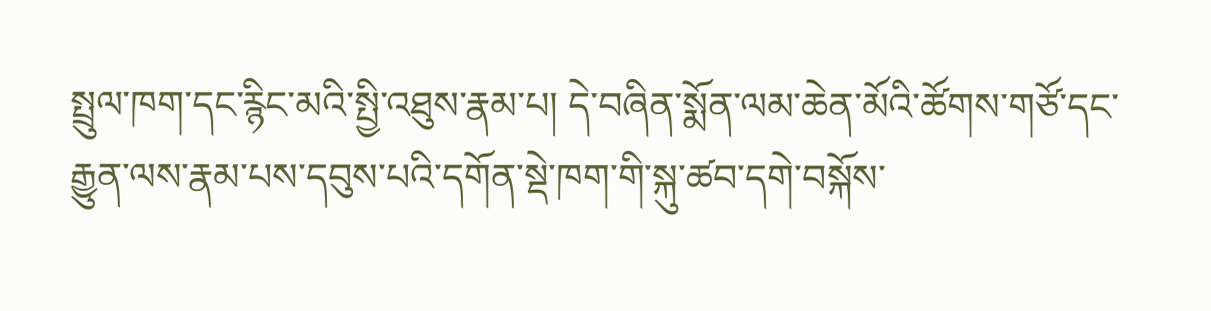སྤྲུལ་ཁག་དང་རྙིང་མའི་སྤྱི་འཐུས་རྣམ་པ། དེ་བཞིན་སྨོན་ལམ་ཆེན་མོའི་ཚོགས་གཙོ་དང་རྒྱུན་ལས་རྣམ་པས་དབུས་པའི་དགོན་སྡེ་ཁག་གི་སྐུ་ཚབ་དགེ་བསྐོས་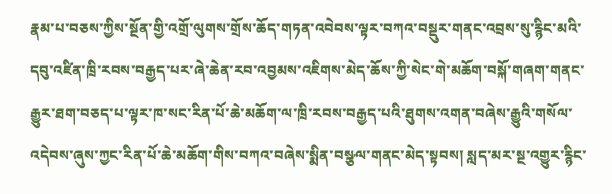རྣམ་པ་བཅས་ཀྱིས་སྔོན་གྱི་འགྲོ་ལུགས་གྲོས་ཆོད་གཏན་འབེབས་ལྟར་བཀའ་བསྡུར་གནང་འབྲས་སུ་རྙིང་མའི་དབུ་འཛིན་ཁྲི་རབས་བརྒྱད་པར་ཞེ་ཆེན་རབ་འབྱམས་འཇིགས་མེད་ཆོས་ཀྱི་སེང་གེ་མཆོག་བསྐོ་གཞག་གནང་རྒྱུར་ཐག་བཅད་པ་ལྟར་ཁ་སང་རིན་པོ་ཆེ་མཆོག་ལ་ཁྲི་རབས་བརྒྱད་པའི་ཐུགས་འགན་བཞེས་རྒྱུའི་གསོལ་འདེབས་ཞུས་ཀྱང་རིན་པོ་ཆེ་མཆོག་གིས་བཀའ་བཞེས་སྨིན་བསྩལ་གནང་མེད་སྟབས། སླད་མར་སྔ་འགྱུར་རྙིང་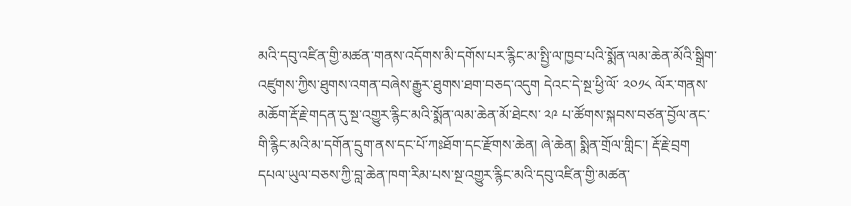མའི་དབུ་འཛིན་གྱི་མཚན་གནས་འདོགས་མི་དགོས་པར་རྙིང་མ་སྤྱི་ལ་ཁྱབ་པའི་སྨོན་ལམ་ཆེན་མོའི་སྒྲིག་འཛུགས་ཀྱིས་ཐུགས་འགན་བཞེས་རྒྱུར་ཐུགས་ཐག་བཅད་འདུག དེའང་དེ་སྔ་ཕྱི་ལོ་ ༢༠༡༨ ལོར་གནས་མཆོག་རྡོ་རྗེ་གདན་དུ་སྔ་འགྱུར་རྙིང་མའི་སྨོན་ལམ་ཆེན་མོ་ཐེངས་ ༢༩ པ་ཚོགས་སྐབས་བཙན་བྱོལ་ནང་གི་རྙིང་མའི་མ་དགོན་དྲུག་ནས་དང་པོ་ཀཿཐོག་དང་རྫོགས་ཆེན། ཞེ་ཆེན། སྨིན་གྲོལ་གླིང་། རྡོ་རྗེ་བྲག དཔལ་ཡུལ་བཅས་ཀྱི་བླ་ཆེན་ཁག་རིམ་པས་སྔ་འགྱུར་རྙིང་མའི་དབུ་འཛིན་གྱི་མཚན་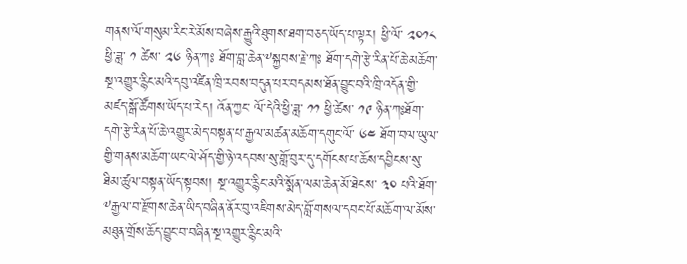གནས་ལོ་གསུམ་རིང་རེ་མོས་བཞེས་རྒྱུའི་ཐུགས་ཐག་བཅད་ཡོད་པ་ལྟར། ཕྱི་ལོ་ ༢༠༡༨ ཕྱི་ཟླ་ ༡ ཚེས་ ༢༦ ཉིན་ཀཿ ཐོག་བླ་ཆེན་༸སྐྱབས་རྗེ་ཀཿ ཐོག་དགེ་རྩེ་རིན་པོ་ཆེ་མཆོག་སྔ་འགྱུར་རྙིང་མའི་དབུ་འཛིན་ཁྲི་རབས་བདུན་པར་བདམས་ཐོན་བྱུང་བའི་ཁྲི་འདོན་གྱི་མཛད་སྒོ་ཚོགས་ཡོད་པ་རེད། འོན་ཀྱང་ ལོ་དེའི་ཕྱི་ཟླ་ ༡༡ ཕྱི་ཚེས་ ༡༩ ཉིན་ཀཿཐོག་དགེ་རྩེ་རིན་པོ་ཆེ་འགྱུར་མེད་བསྟན་པ་རྒྱལ་མཚན་མཆོག་དགུང་ལོ་ ༦༤ ཐོག་བལ་ཡུལ་གྱི་གནས་མཆོག་ཡང་ལེ་ཤོད་གྱི་ཉེ་འདབས་སུ་གློ་བུར་དུ་དགོངས་པ་ཆོས་དབྱིངས་སུ་ཐིམ་ཚུལ་བསྟན་ཡོད་སྟབས། སྔ་འགྱུར་རྙིང་མའི་སྨོན་ལམ་ཆེན་མོ་ཐེངས་ ༣༠ པའི་ཐོག་༸རྒྱལ་བ་རྫོགས་ཆེན་ཡིད་བཞིན་ནོར་བུ་འཇིགས་མེད་བློ་གསལ་དབང་པོ་མཆོག་ལ་མོས་མཐུན་གྲོས་ཆོད་བྱུང་བ་བཞིན་སྔ་འགྱུར་རྙིང་མའི་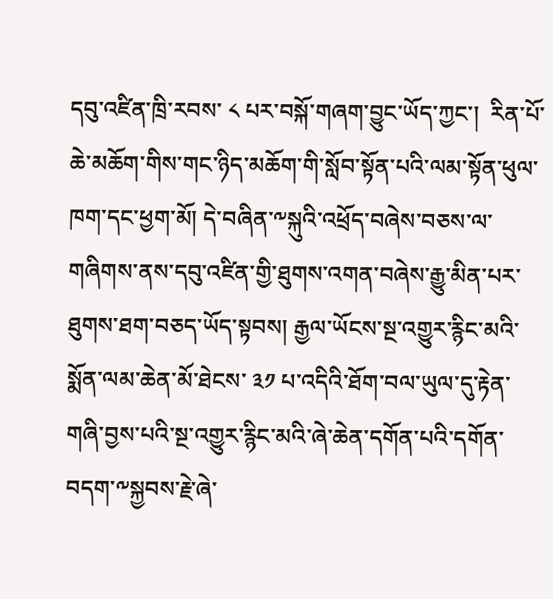དབུ་འཛིན་ཁྲི་རབས་ ༨ པར་བསྐོ་གཞག་བྱུང་ཡོད་ཀྱང་།  རིན་པོ་ཆེ་མཆོག་གིས་གང་ཉིད་མཆོག་གི་སློབ་སྟོན་པའི་ལམ་སྟོན་ཕུལ་ཁག་དང་ཕྱག་མོ། དེ་བཞིན་༸སྐུའི་འཕྲོད་བཞེས་བཅས་ལ་གཞིགས་ནས་དབུ་འཛིན་གྱི་ཐུགས་འགན་བཞེས་རྒྱུ་མིན་པར་ཐུགས་ཐག་བཅད་ཡོད་སྟབས། རྒྱལ་ཡོངས་སྔ་འགྱུར་རྙིང་མའི་སྨོན་ལམ་ཆེན་མོ་ཐེངས་ ༣༡ པ་འདིའི་ཐོག་བལ་ཡུལ་དུ་རྟེན་གཞི་བྱས་པའི་སྔ་འགྱུར་རྙིང་མའི་ཞེ་ཆེན་དགོན་པའི་དགོན་བདག་༸སྐྱབས་རྗེ་ཞེ་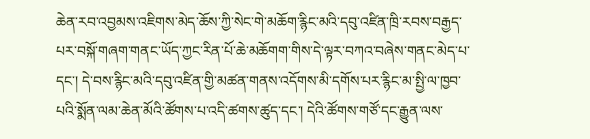ཆེན་རབ་འབྱམས་འཇིགས་མེད་ཆོས་ཀྱི་སེང་གེ་མཆོག་རྙིང་མའི་དབུ་འཛིན་ཁྲི་རབས་བརྒྱད་པར་བསྐོ་གཞག་གནང་ཡོད་ཀྱང་རིན་པོ་ཆེ་མཆོགག་གིས་དེ་ལྟར་བཀའ་བཞེས་གནང་མེད་པ་དང་། དེ་བས་རྙིང་མའི་དབུ་འཛིན་གྱི་མཚན་གནས་འདོགས་མི་དགོས་པར་རྙིང་མ་སྤྱི་ལ་ཁྱབ་པའི་སྨོན་ལམ་ཆེན་མོའི་ཚོགས་པ་འདི་ཚགས་ཚུད་དང་། དེའི་ཚོགས་གཙོ་དང་རྒྱུན་ལས་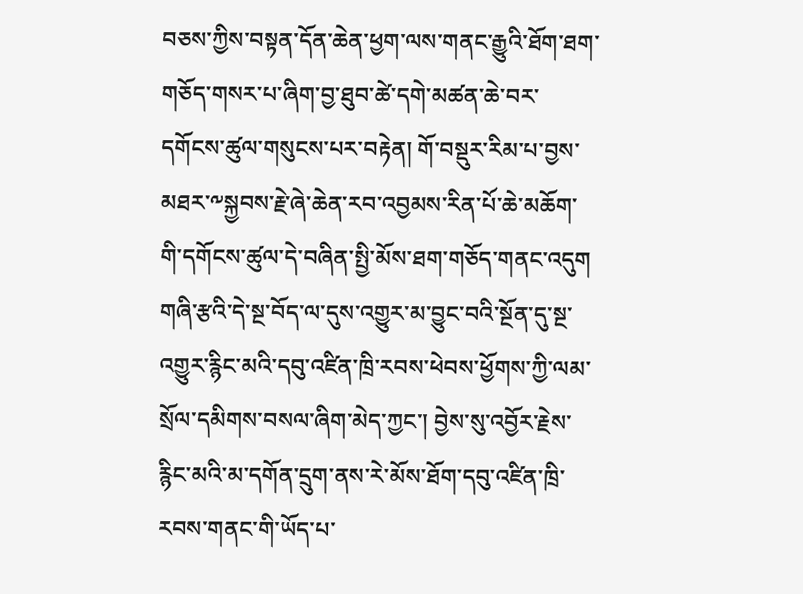བཅས་ཀྱིས་བསྟན་དོན་ཆེན་ཕྱག་ལས་གནང་རྒྱུའི་ཐོག་ཐག་གཅོད་གསར་པ་ཞིག་བྱ་ཐུབ་ཚེ་དགེ་མཚན་ཆེ་བར་དགོངས་ཚུལ་གསུངས་པར་བརྟེན། གོ་བསྡུར་རིམ་པ་བྱས་མཐར་༸སྐྱབས་རྗེ་ཞེ་ཆེན་རབ་འབྱམས་རིན་པོ་ཆེ་མཆོག་གི་དགོངས་ཚུལ་དེ་བཞིན་སྤྱི་མོས་ཐག་གཅོད་གནང་འདུག གཞི་རྩའི་དེ་སྔ་བོད་ལ་དུས་འགྱུར་མ་བྱུང་བའི་སྔོན་དུ་སྔ་འགྱུར་རྙིང་མའི་དབུ་འཛིན་ཁྲི་རབས་ཕེབས་ཕྱོགས་ཀྱི་ལམ་སྲོལ་དམིགས་བསལ་ཞིག་མེད་ཀྱང་། བྱེས་སུ་འབྱོར་རྗེས་རྙིང་མའི་མ་དགོན་དྲུག་ནས་རེ་མོས་ཐོག་དབུ་འཛིན་ཁྲི་རབས་གནང་གི་ཡོད་པ་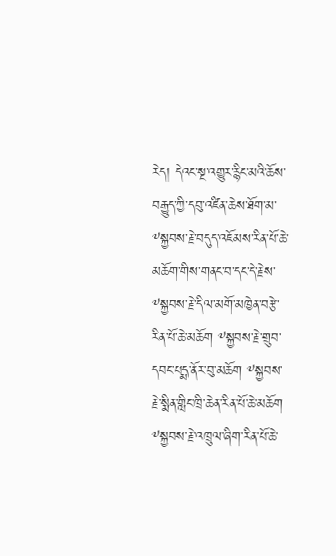རེད། དེའང་སྔ་འགྱུར་རྙིང་མའི་ཆོས་བརྒྱུད་ཀྱི་དབུ་འཛིན་ཆེས་ཐོག་མ་༸སྐྱབས་རྗེ་བདུད་འཇོམས་རིན་པོ་ཆེ་མཆོག་གིས་གནང་བ་དང་དེ་རྗེས་༸སྐྱབས་རྗེ་དིལ་མགོ་མཁྱེན་བརྩེ་རིན་པོ་ཆེ་མཆོག ༸སྐྱབས་རྗེ་གྲུབ་དབང་པདྨ་ནོར་བུ་མཆོག ༸སྐྱབས་རྗེ་སྨིན་གླིང་ཁྲི་ཆེན་རིན་པོ་ཆེ་མཆོག ༸སྐྱབས་རྗེ་འཁྲུལ་ཞིག་རིན་པོ་ཆེ་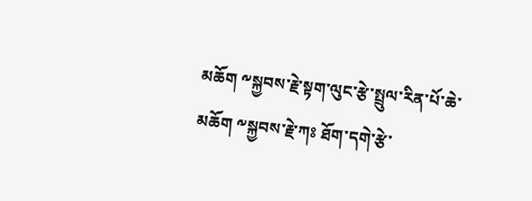མཆོག ༸སྐྱབས་རྗེ་སྟག་ལུང་རྩེ་སྤྲུལ་རིན་པོ་ཆེ་མཆོག ༸སྐྱབས་རྗེ་ཀཿ ཐོག་དགེ་རྩེ་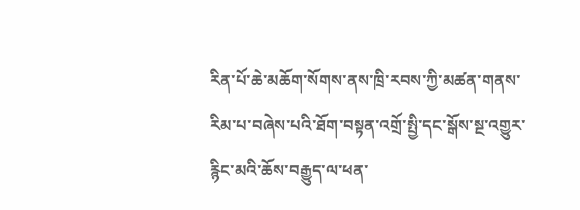རིན་པོ་ཆེ་མཆོག་སོགས་ནས་ཁྲི་རབས་ཀྱི་མཚན་གནས་རིམ་པ་བཞེས་པའི་ཐོག་བསྟན་འགྲོ་སྤྱི་དང་སྒོས་སྔ་འགྱུར་རྙིང་མའི་ཆོས་བརྒྱུད་ལ་ཕན་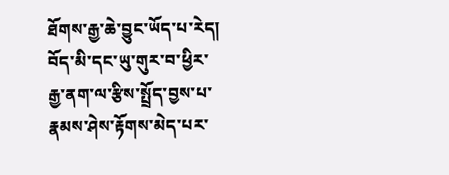ཐོགས་རྒྱ་ཆེ་བྱུང་ཡོད་པ་རེད།
བོད་མི་དང་ཡུ་གུར་བ་ཕྱིར་རྒྱ་ནག་ལ་རྩིས་སྤྲོད་བྱས་པ་རྣམས་ཤེས་རྟོགས་མེད་པར་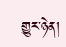གྱུར་ཉེན།